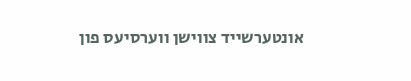אונטערשייד צווישן ווערסיעס פון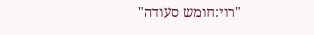"רוי:חומש סעודה"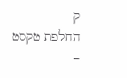ק
החלפת טקסט –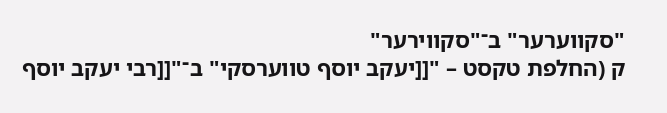"סקווערער" ב־"סקווירער"
ק (החלפת טקסט – "[[יעקב יוסף טווערסקי" ב־"[[רבי יעקב יוסף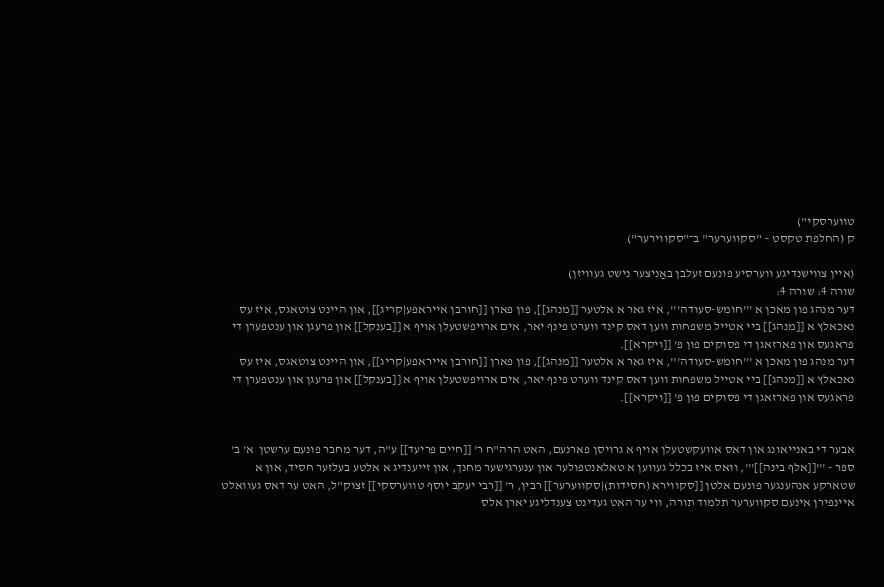טווערסקי")
ק (החלפת טקסט – "סקווערער" ב־"סקווירער")

(איין צווישנדיגע ווערסיע פונעם זעלבן באַניצער נישט געוויזן)
שורה 4: שורה 4:
דער מנהג פון מאכן א '''חומש-סעודה''', איז גאר א אלטער [[מנהג]], פון פארן [[חורבן אייראפע|קריג]], און היינט צוטאגס, איז עס נאכאלץ א [[מנהג]] ביי אטייל משפחות ווען דאס קינד ווערט פינף יאר, אים ארויפשטעלן אויף א [[בענקל]] און פרעגן און ענטפערן די פראגעס און פארזאגן די פסוקים פון פ' [[ויקרא]].
דער מנהג פון מאכן א '''חומש-סעודה''', איז גאר א אלטער [[מנהג]], פון פארן [[חורבן אייראפע|קריג]], און היינט צוטאגס, איז עס נאכאלץ א [[מנהג]] ביי אטייל משפחות ווען דאס קינד ווערט פינף יאר, אים ארויפשטעלן אויף א [[בענקל]] און פרעגן און ענטפערן די פראגעס און פארזאגן די פסוקים פון פ' [[ויקרא]].


אבער די באנייאונג און דאס אוועקשטעלן אויף א גרויסן פארנעם, האט הרה"ח ר' [[חיים פריעד]] ע"ה, דער מחבר פונעם ערשטן  א' ב' ספר - '''[[אלף בינה]]''', וואס איז בכלל געווען א טאלאנטפולער און ענערגישער מחנך, און זייענדיג א אלטע בעלזער חסיד, און א שטארקע אנהענגער פונעם אלטן [[סקווירא (חסידות)|סקווערער]] רבין, ר' [[רבי יעקב יוסף טווערסקי]] זצוק"ל, האט ער דאס געוואלט איינפירן אינעם סקווערער תלמוד תורה, ווי ער האט געדינט צענדליגע יארן אלס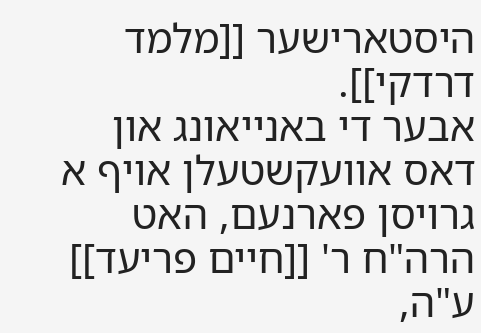היסטארישער [[מלמד דרדקי]].
אבער די באנייאונג און דאס אוועקשטעלן אויף א גרויסן פארנעם, האט הרה"ח ר' [[חיים פריעד]] ע"ה,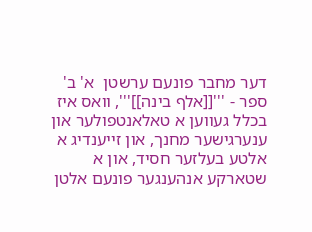דער מחבר פונעם ערשטן  א' ב' ספר - '''[[אלף בינה]]''', וואס איז בכלל געווען א טאלאנטפולער און ענערגישער מחנך, און זייענדיג א אלטע בעלזער חסיד, און א שטארקע אנהענגער פונעם אלטן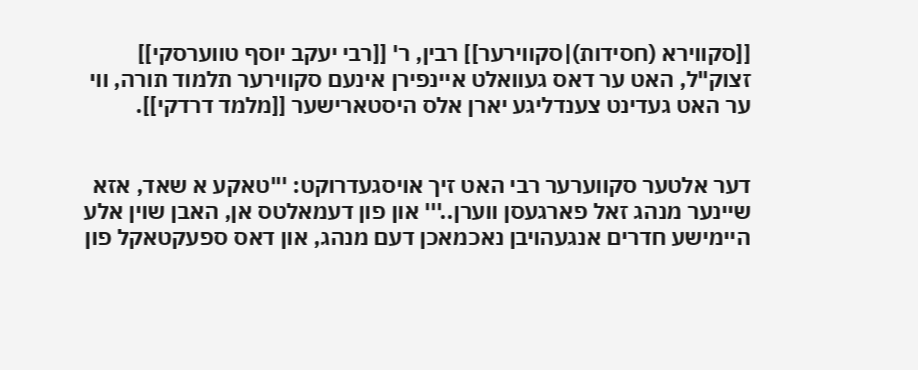[[סקווירא (חסידות)|סקווירער]] רבין, ר' [[רבי יעקב יוסף טווערסקי]] זצוק"ל, האט ער דאס געוואלט איינפירן אינעם סקווירער תלמוד תורה, ווי ער האט געדינט צענדליגע יארן אלס היסטארישער [[מלמד דרדקי]].


דער אלטער סקווערער רבי האט זיך אויסגעדרוקט: '''טאקע א שאד, אזא שיינער מנהג זאל פארגעסן ווערן..''' און פון דעמאלטס אן, האבן שוין אלע היימישע חדרים אנגעהויבן נאכמאכן דעם מנהג, און דאס ספעקטאקל פון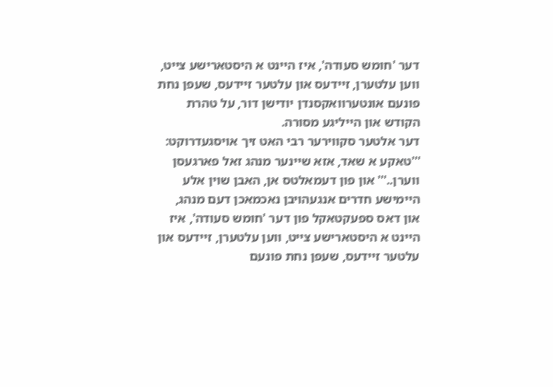דער 'חומש סעודה', איז היינט א היסטארישע צייט, ווען עלטערן, זיידעס און עלטער זיידעס, שעפן נחת פונעם אונטערוואקסנדן יודישן דור, על טהרת הקודש און הייליגע מסורה.
דער אלטער סקווירער רבי האט זיך אויסגעדרוקט: '''טאקע א שאד, אזא שיינער מנהג זאל פארגעסן ווערן..''' און פון דעמאלטס אן, האבן שוין אלע היימישע חדרים אנגעהויבן נאכמאכן דעם מנהג, און דאס ספעקטאקל פון דער 'חומש סעודה', איז היינט א היסטארישע צייט, ווען עלטערן, זיידעס און עלטער זיידעס, שעפן נחת פונעם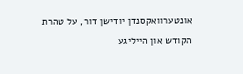אונטערוואקסנדן יודישן דור, על טהרת הקודש און הייליגע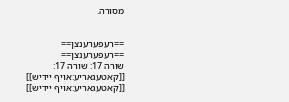מסורה.


==רעפערענצן==
==רעפערענצן==
שורה 17: שורה 17:
[[קאטעגאריע:אויף יידיש]]
[[קאטעגאריע:אויף יידיש]]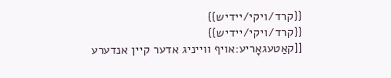{{קרד/ויקי/יידיש}}
{{קרד/ויקי/יידיש}}
[[קאַטעגאָריע:אויף ווייניג אדער קיין אנדערע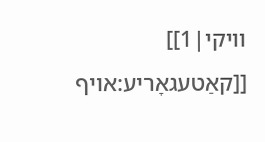וויקי|1]]
[[קאַטעגאָריע:אויף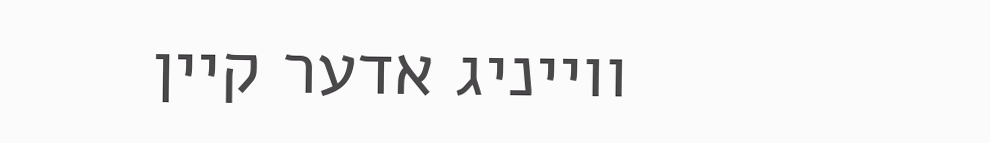ווייניג אדער קיין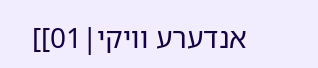אנדערע וויקי|01]]